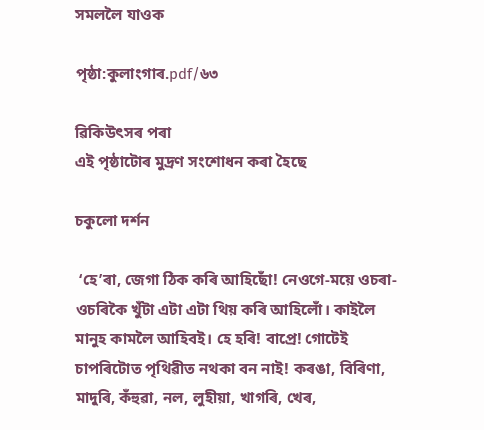সমললৈ যাওক

পৃষ্ঠা:কুলাংগাৰ.pdf/৬৩

ৱিকিউৎসৰ পৰা
এই পৃষ্ঠাটোৰ মুদ্ৰণ সংশোধন কৰা হৈছে

চকুলো দৰ্শন

 ‘হে’ৰা, জেগা ঠিক কৰি আহিছোঁ! নেওগে-ময়ে ওচৰা-ওচৰিকৈ খুঁটা এটা এটা থিয় কৰি আহিলোঁ। কাইলৈ মানুহ কামলৈ আহিবই। হে হৰি! বাপ্ৰে! গোটেই চাপৰিটোত পৃথিৱীত নথকা বন নাই! কৰঙা, বিৰিণা, মাদুৰি, কঁহুৱা, নল, লুহীয়া, খাগৰি, খেৰ,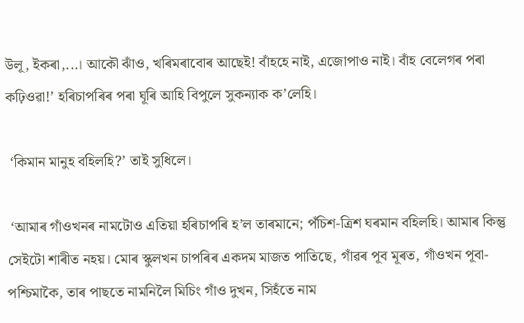উলূ, ইকৰা,...। আকৌ ঝাঁও, খৰিমৰাবোৰ আছেই! বাঁহহে নাই, এজোপাও নাই। বাঁহ বেলেগৰ পৰা কঢ়িওৱা!’ হৰিচাপৰিৰ পৰা ঘূৰি আহি বিপুলে সুকন্যাক ক’লেহি।

 ‘কিমান মানুহ বহিলহি?’ তাই সুধিলে।

 ‘আমাৰ গাঁওখনৰ নামটোও এতিয়া হৰিচাপৰি হ’ল তাৰমানে; পঁচিশ-ত্ৰিশ ঘৰমান বহিলহি। আমাৰ কিন্তু সেইটো শাৰীত নহয়। মোৰ স্কুলখন চাপৰিৰ একদম মাজত পাতিছে, গাঁৱৰ পূব মূৰত, গাঁওখন পূবা-পশ্চিমাকৈ, তাৰ পাছতে নামনিলৈ মিচিং গাঁও দুখন, সিহঁতে নাম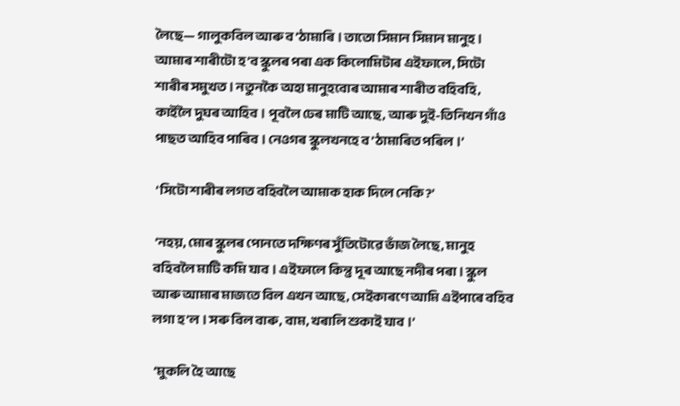লৈছে— গালুকবিল আৰু ব’ঠামাৰি। তাতো সিমান সিমান মানুহ। আমাৰ শাৰীটো হ’ব স্কুলৰ পৰা এক কিলোমিটাৰ এইফালে, সিটো শাৰীৰ সমুখত। নতুনকৈ অহা মানুহবোৰ আমাৰ শাৰীত বহিবহি, কাইলৈ দুঘৰ আহিব। পূবলৈ ঢেৰ মাটি আছে, আৰু দুই-তিনিখন গাঁও পাছত আহিব পাৰিব। নেওগৰ স্কুলখনহে ব’ঠামাৰিত পৰিল।’

 ‘সিটো শাৰীৰ লগত বহিবলৈ আমাক হাক দিলে নেকি?’

 ‘নহয়, মোৰ স্কুলৰ পোনতে দক্ষিণৰ সুঁতিটোৱে ভাঁজ লৈছে, মানুহ বহিবলৈ মাটি কমি যাব। এইফালে কিন্তু দূৰ আছে নদীৰ পৰা। স্কুল আৰু আমাৰ মাজতে বিল এখন আছে, সেইকাৰণে আমি এইপাৰে বহিব লগা হ’ল। সৰু বিল বাৰু, বাম, খৰালি শুকাই যাব।’

 ‘মুকলি হৈ আছে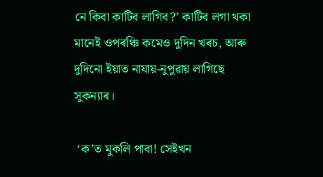নে কিবা কাটিব লাগিব?’ কাটিব লগা থকা মানেই ওপৰঞ্চি কমেও দুদিন খৰচ, আৰু দুদিনো ইয়াত নাযায়-নুপুৱায় লাগিছে সুকন্যাৰ।

 ‘ক’ত মুকলি পাবা! সেইখন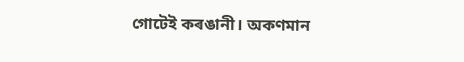গোটেই কৰঙানী। অকণমান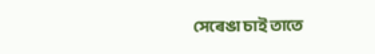সেৰেঙা চাই তাতে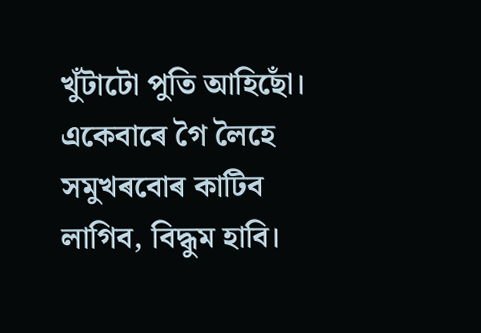খুঁটাটো পুতি আহিছোঁ। একেবাৰে গৈ লৈহে সমুখৰবোৰ কাটিব লাগিব, বিদ্ধুম হাবি।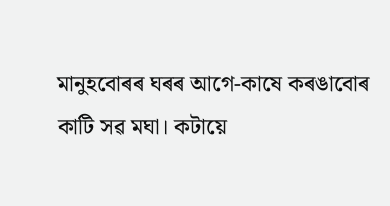মানুহবোৰৰ ঘৰৰ আগে-কাষে কৰঙাবোৰ কাটি সৱ মঘা। কটায়ে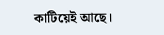কাটিয়েই আছে।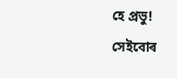হে প্ৰভু! সেইবোৰ